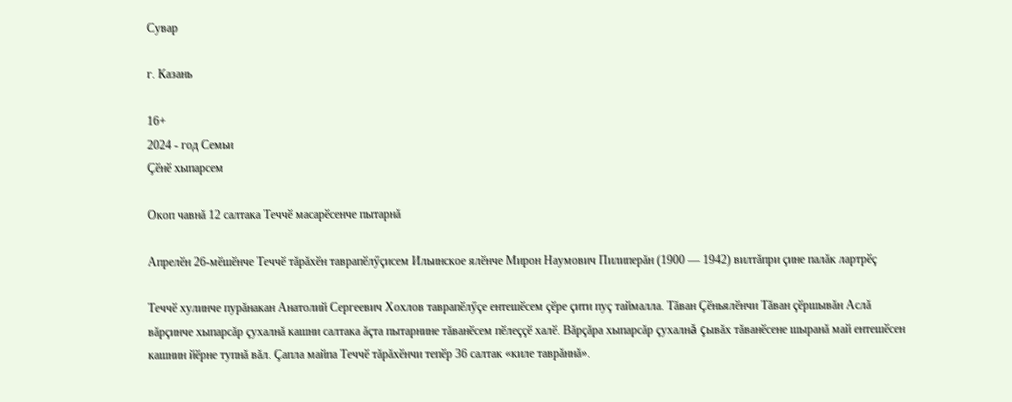Сувар

г. Казань

16+
2024 - год Семьи
Çӗнӗ хыпарсем

Окоп чавнă 12 салтака Теччӗ масарӗсенче пытарнă

Апрелӗн 26-мӗшӗнче Теччӗ тăрăхӗн таврапӗлӳçисем Ильинское ялӗнче Мирон Наумович Пилиперăн (1900 — 1942) вилтăпри çине палăк лартрӗç

Теччӗ хулинче пурăнакан Анатолий Сергеевич Хохлов таврапӗлӳçе ентешӗсем çӗре çити пуç таймалла. Тăван Çӗньялӗнчи Тăван çӗршывăн Аслă вăрçинче хыпарсăр çухалнă кашни салтака ăçта пытарнине тăванӗсем пӗлеççӗ халӗ. Вăрçăра хыпарсăр çухалнă çывăх тăванӗсене шыранă май ентешӗсен кашнин йӗрне тупнă вăл. Çапла майпа Теччӗ тăрăхӗнчи тепӗр 36 салтак «киле таврăннă».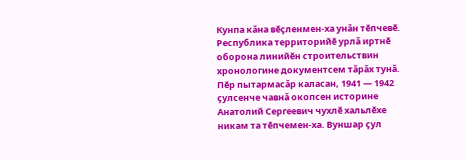Кунпа кăна вӗçленмен-ха унăн тӗпчевӗ. Республика территорийӗ урлă иртнӗ оборона линийӗн строительствин хронологине документсем тăрăх тунă. Пӗр пытармасăр каласан, 1941 — 1942 çулсенче чавнă окопсен историне Анатолий Сергеевич чухлӗ хальлӗхе никам та тӗпчемен-ха. Вуншар çул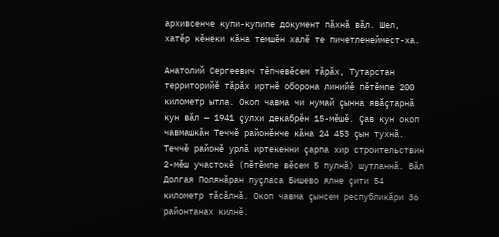архивсенче купи-купипе документ пăхнă вăл. Шел, хатӗр кӗнеки кăна темшӗн халӗ те пичетленеймест-ха.

Анатолий Сергеевич тӗпчевӗсем тăрăх, Тутарстан территорийӗ тăрăх иртнӗ оборона линийӗ пӗтӗмпе 200 километр ытла. Окоп чавма чи нумай çынна явăçтарнă кун вăл — 1941 çулхи декабрӗн 15-мӗшӗ. Çав кун окоп чавмашкăн Теччӗ районӗнче кăна 24 453 çын тухнă. Теччӗ районӗ урлă иртекенни çарпа хир строительствин 2-мӗш участокӗ (пӗтӗмпе вӗсем 5 пулнă) шутланнă. Вăл Долгая Полянăран пуçласа Бишево ялне çити 54 километр тăсăлнă. Окоп чавма çынсем республикăри 36 районтанах килнӗ.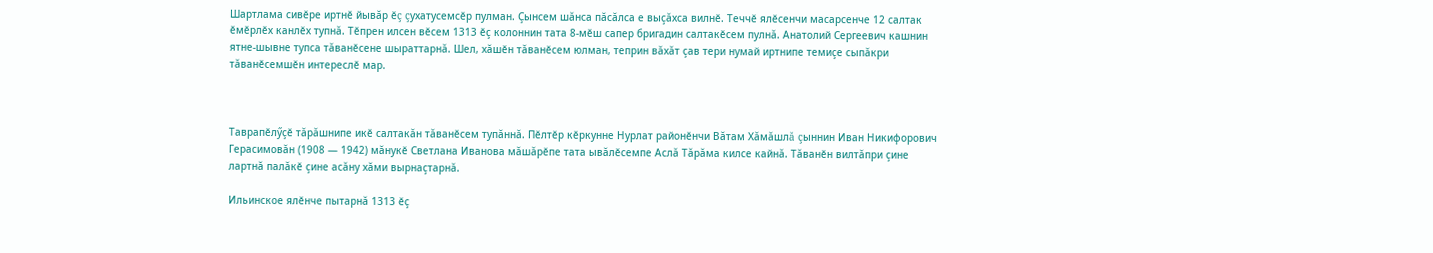Шартлама сивӗре иртнӗ йывăр ӗç çухатусемсӗр пулман. Çынсем шăнса пăсăлса е выçăхса вилнӗ. Теччӗ ялӗсенчи масарсенче 12 салтак ӗмӗрлӗх канлӗх тупнă. Тӗпрен илсен вӗсем 1313 ӗç колоннин тата 8-мӗш сапер бригадин салтакӗсем пулнă. Анатолий Сергеевич кашнин ятне-шывне тупса тăванӗсене шыраттарнă. Шел, хăшӗн тăванӗсем юлман, теприн вăхăт çав тери нумай иртнипе темиçе сыпăкри тăванӗсемшӗн интереслӗ мар.



Таврапӗлӳçӗ тăрăшнипе икӗ салтакăн тăванӗсем тупăннă. Пӗлтӗр кӗркунне Нурлат районӗнчи Вăтам Хăмăшлă çыннин Иван Никифорович Герасимовăн (1908 — 1942) мăнукӗ Светлана Иванова мăшăрӗпе тата ывăлӗсемпе Аслă Тăрăма килсе кайнă. Тăванӗн вилтăпри çине лартнă палăкӗ çине асăну хăми вырнаçтарнă.

Ильинское ялӗнче пытарнă 1313 ӗç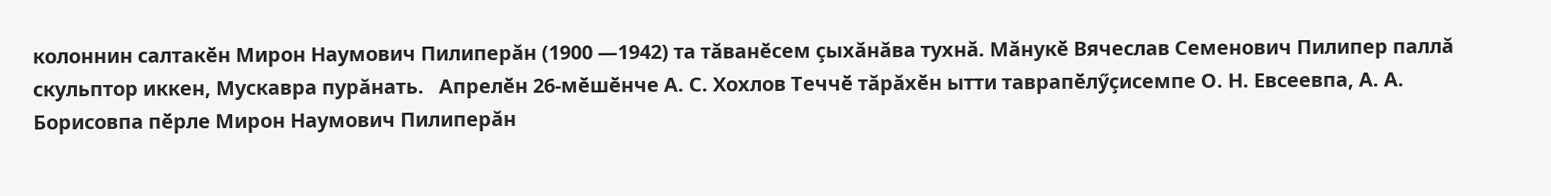колоннин салтакӗн Мирон Наумович Пилиперăн (1900 —1942) та тăванӗсем çыхăнăва тухнă. Мăнукӗ Вячеслав Семенович Пилипер паллă скульптор иккен, Мускавра пурăнать.   Апрелӗн 26-мӗшӗнче А. С. Хохлов Теччӗ тăрăхӗн ытти таврапӗлӳçисемпе О. Н. Евсеевпа, А. А. Борисовпа пӗрле Мирон Наумович Пилиперăн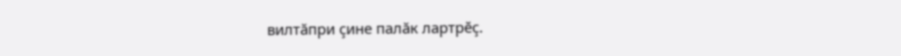вилтăпри çине палăк лартрӗç.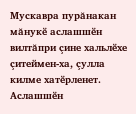Мускавра пурăнакан мăнукӗ аслашшӗн вилтăпри çине хальлӗхе çитеймен-ха, çулла килме хатӗрленет. Аслашшӗн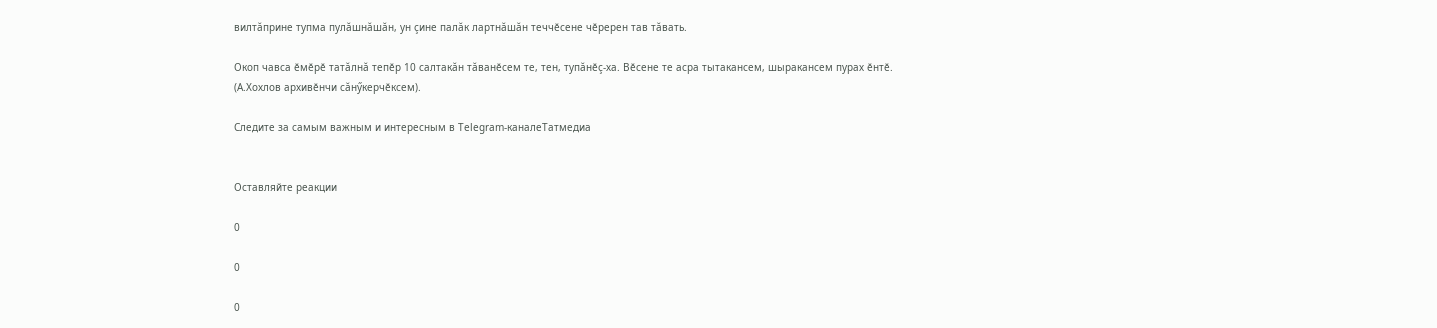вилтăприне тупма пулăшнăшăн, ун çине палăк лартнăшăн теччӗсене чӗререн тав тăвать.

Окоп чавса ӗмӗрӗ татăлнă тепӗр 10 салтакăн тăванӗсем те, тен, тупăнӗç-ха. Вӗсене те асра тытакансем, шыракансем пурах ӗнтӗ.
(А.Хохлов архивӗнчи сăнӳкерчӗксем).

Следите за самым важным и интересным в Telegram-каналеТатмедиа


Оставляйте реакции

0

0

0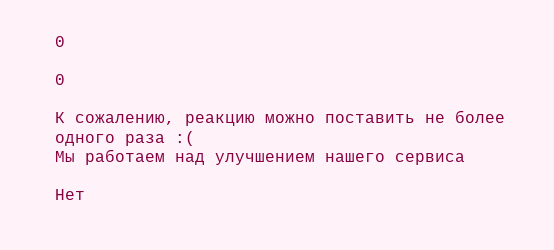0

0

К сожалению, реакцию можно поставить не более одного раза :(
Мы работаем над улучшением нашего сервиса

Нет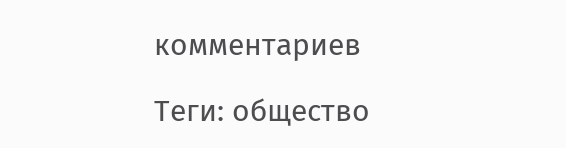комментариев

Теги: общество